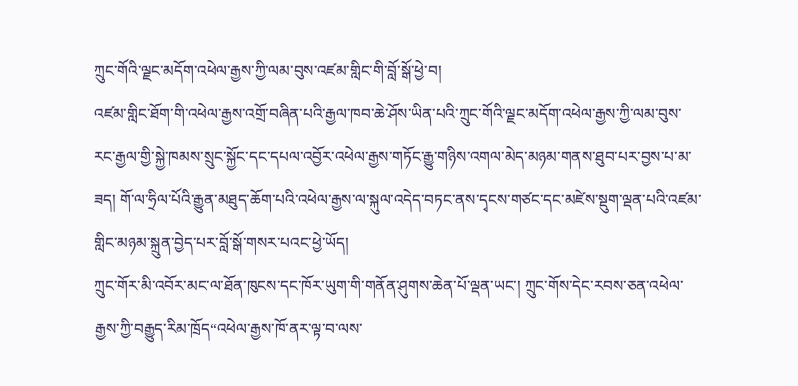ཀྲུང་གོའི་ལྗང་མདོག་འཕེལ་རྒྱས་ཀྱི་ལམ་བུས་འཛམ་གླིང་གི་བློ་སྒོ་ཕྱེ་བ།
འཛམ་གླིང་ཐོག་གི་འཕེལ་རྒྱས་འགྲོ་བཞིན་པའི་རྒྱལ་ཁབ་ཆེ་ཤོས་ཡིན་པའི་ཀྲུང་གོའི་ལྗང་མདོག་འཕེལ་རྒྱས་ཀྱི་ལམ་བུས་རང་རྒྱལ་གྱི་སྐྱེ་ཁམས་སྲུང་སྐྱོང་དང་དཔལ་འབྱོར་འཕེལ་རྒྱས་གཏོང་རྒྱུ་གཉིས་འགལ་མེད་མཉམ་གནས་ཐུབ་པར་བྱས་པ་མ་ཟད། གོ་ལ་ཧྲིལ་པོའི་རྒྱུན་མཐུད་ཆོག་པའི་འཕེལ་རྒྱས་ལ་སྐུལ་འདེད་བཏང་ནས་དྭངས་གཙང་དང་མཛེས་སྡུག་ལྡན་པའི་འཛམ་གླིང་མཉམ་སྐྲུན་བྱེད་པར་བློ་སྒོ་གསར་པའང་ཕྱེ་ཡོད།
ཀྲུང་གོར་མི་འབོར་མང་ལ་ཐོན་ཁུངས་དང་ཁོར་ཡུག་གི་གནོན་ཤུགས་ཆེན་པོ་ལྡན་ཡང་། ཀྲུང་གོས་དེང་རབས་ཅན་འཕེལ་རྒྱས་ཀྱི་བརྒྱུད་རིམ་ཁྲོད“འཕེལ་རྒྱས་ཁོ་ནར་ལྟ་བ་ལས་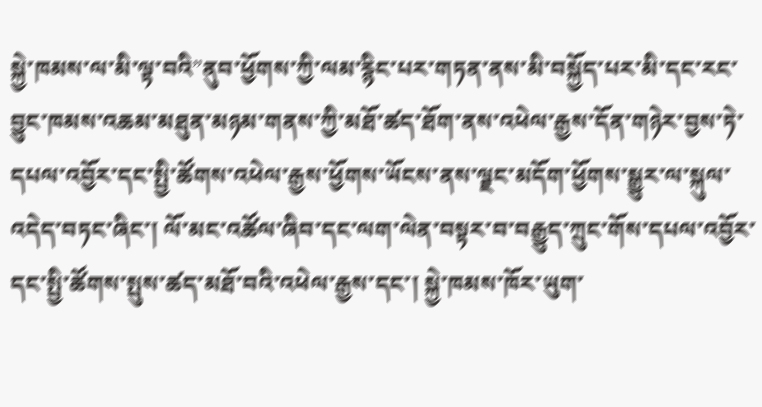སྐྱེ་ཁམས་ལ་མི་ལྟ་བའི”ནུབ་ཕྱོགས་ཀྱི་ལམ་རྙིང་པར་གཏན་ནས་མི་བསྐྱོད་པར་མི་དང་རང་བྱུང་ཁམས་འཆམ་མཐུན་མཉམ་གནས་ཀྱི་མཐོ་ཚད་ཐོག་ནས་འཕེལ་རྒྱས་དོན་གཉེར་བྱས་ཏེ་དཔལ་འབྱོར་དང་སྤྱི་ཚོགས་འཕེལ་རྒྱས་ཕྱོགས་ཡོངས་ནས་ལྗང་མདོག་ཕྱོགས་སྒྱུར་ལ་སྐུལ་འདེད་བཏང་ཞིང་། ལོ་མང་འཚོལ་ཞིབ་དང་ལག་ལེན་བསྟར་བ་བརྒྱུད་ཀྲུང་གོས་དཔལ་འབྱོར་དང་སྤྱི་ཚོགས་སྤུས་ཚད་མཐོ་བའི་འཕེལ་རྒྱས་དང་། སྐྱེ་ཁམས་ཁོར་ཡུག་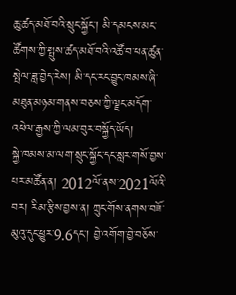ཆུ་ཚད་མཐོ་བའི་སྲུང་སྐྱོང་། མི་དམངས་མང་ཚོགས་ཀྱི་སྤུས་ཚད་མཐོ་བའི་འཚོ་བ་ཕན་ཚུན་སྤེལ་ཟླ་བྱེད་རེས། མི་དང་རང་བྱུང་ཁམས་ཞི་མཐུན་མཉམ་གནས་བཅས་ཀྱི་ལྗང་མདོག་འཕེལ་རྒྱས་ཀྱི་ལམ་བུར་བསྐྱོད་ཡོད།
སྐྱེ་ཁམས་མ་ལག་སྲུང་སྐྱོང་དང་སླར་གསོ་བྱས་པར་མཚོན་ན། 2012ལོ་ནས་2021ལོའི་བར། རིམ་རྩིས་བྱས་ན། ཀྲུང་གོས་ནགས་བཟོ་མུའུ་དུང་ཕྱུར་9.6དང་། བྱེ་འགོག་བྱེ་བཅོས་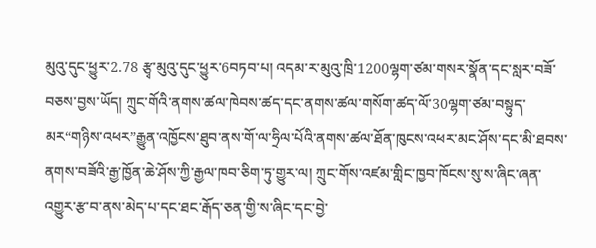མུའུ་དུང་ཕྱུར་2.78 རྩྭ་མུའུ་དུང་ཕྱུར་6བཏབ་པ། འདམ་ར་མུའུ་ཁྲི་1200ལྷག་ཙམ་གསར་སྣོན་དང་སླར་བཟོ་བཅས་བྱས་ཡོད། ཀྲུང་གོའི་ནགས་ཚལ་ཁེབས་ཚད་དང་ནགས་ཚལ་གསོག་ཚད་ལོ་30ལྷག་ཙམ་བསྟུད་མར“གཉིས་འཕར”རྒྱུན་འཁྱོངས་ཐུབ་ནས་གོ་ལ་ཧྲིལ་པོའི་ནགས་ཚལ་ཐོན་ཁུངས་འཕར་མང་ཤོས་དང་མི་ཐབས་ནགས་བཟོའི་རྒྱ་ཁྱོན་ཆེ་ཤོས་ཀྱི་རྒྱལ་ཁབ་ཅིག་ཏུ་གྱུར་ལ། ཀྲུང་གོས་འཛམ་གླིང་ཁྱབ་ཁོངས་སུ་ས་ཞིང་ཞན་འགྱུར་རྩ་བ་ནས་མེད་པ་དང་ཐང་རྒོད་ཅན་གྱི་ས་ཞིང་དང་བྱེ་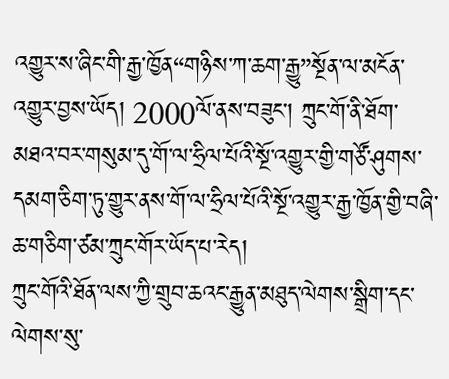འགྱུར་ས་ཞིང་གི་རྒྱ་ཁྱོན“གཉིས་ཀ་ཆག་རྒྱུ”སྔོན་ལ་མངོན་འགྱུར་བྱས་ཡོད། 2000ལོ་ནས་བཟུང་། ཀྲུང་གོ་ནི་ཐོག་མཐའ་བར་གསུམ་དུ་གོ་ལ་ཧྲིལ་པོའི་སྔོ་འགྱུར་གྱི་གཙོ་ཤུགས་དམག་ཅིག་ཏུ་གྱུར་ནས་གོ་ལ་ཧྲིལ་པོའི་སྔོ་འགྱུར་རྒྱ་ཁྱོན་གྱི་བཞི་ཆ་གཅིག་ཙམ་ཀྲུང་གོར་ཡོད་པ་རེད།
ཀྲུང་གོའི་ཐོན་ལས་ཀྱི་གྲུབ་ཆའང་རྒྱུན་མཐུད་ལེགས་སྒྲིག་དང་ལེགས་སུ་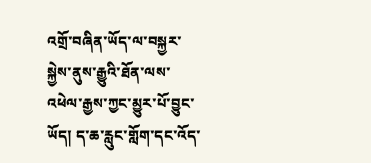འགྲོ་བཞིན་ཡོད་ལ་བསྐྱར་སྐྱེས་ནུས་རྒྱུའི་ཐོན་ལས་འཕེལ་རྒྱས་ཀྱང་མྱུར་པོ་བྱུང་ཡོད། ད་ཆ་རླུང་གློག་དང་འོད་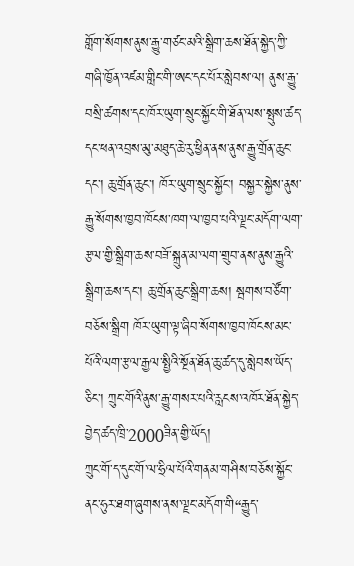གློག་སོགས་ནུས་རྒྱུ་གཙང་མའི་སྒྲིག་ཆས་ཐོན་སྐྱེད་ཀྱི་གཞི་ཁྱོན་འཛམ་གླིང་གི་ཨང་དང་པོར་སླེབས་ལ། ནུས་རྒྱུ་བསྲི་ཚགས་དང་ཁོར་ཡུག་སྲུང་སྐྱོང་གི་ཐོན་ལས་སྤུས་ཚད་དང་ཕན་འབྲས་མུ་མཐུད་ཆེ་རུ་ཕྱིན་ནས་ནུས་རྒྱུ་གྲོན་ཆུང་དང་། ཆུ་གྲོན་ཆུང་། ཁོར་ཡུག་སྲུང་སྐྱོང་། བསྐྱར་སྐྱེས་ནུས་རྒྱུ་སོགས་ཁྱབ་ཁོངས་ཁག་ལ་ཁྱབ་པའི་ལྗང་མདོག་ལག་རྩལ་གྱི་སྒྲིག་ཆས་བཟོ་སྐྲུན་མ་ལག་གྲུབ་ནས་ནུས་རྒྱུའི་སྒྲིག་ཆས་དང་། ཆུ་གྲོན་ཆུང་སྒྲིག་ཆས། སྦགས་བཙོག་བཅོས་སྒྲིག ཁོར་ཡུག་ལྟ་ཞིབ་སོགས་ཁྱབ་ཁོངས་མང་པོའི་ལག་རྩལ་རྒྱལ་སྤྱིའི་སྔོན་ཐོན་ཆུ་ཚད་དུ་སླེབས་ཡོད་ཅིང་། ཀྲུང་གོའི་ནུས་རྒྱུ་གསར་པའི་རླངས་འཁོར་ཐོན་སྐྱེད་བྱེད་ཚད་ཁྲི་2000ཟིན་གྱི་ཡོད།
ཀྲུང་གོ་ད་དུང་གོ་ལ་ཧྲིལ་པོའི་གནམ་གཤིས་བཅོས་སྐྱོང་ནང་ཧུར་ཐག་ཞུགས་ནས་ལྗང་མདོག་གི“རྒྱུད་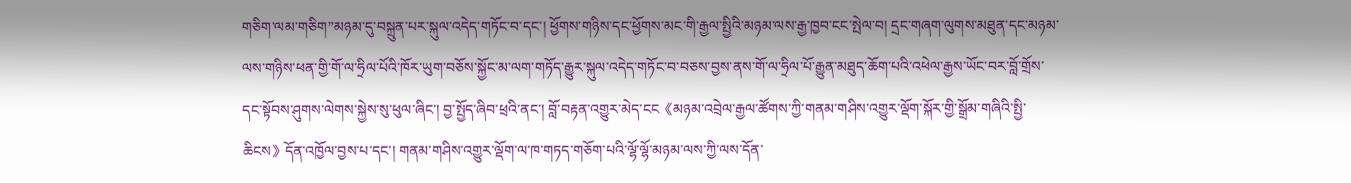གཅིག་ལམ་གཅིག”མཉམ་དུ་བསྐྲུན་པར་སྐུལ་འདེད་གཏོང་བ་དང་། ཕྱོགས་གཉིས་དང་ཕྱོགས་མང་གི་རྒྱལ་སྤྱིའི་མཉམ་ལས་རྒྱ་ཁྱབ་ངང་སྤེལ་བ། དྲང་གཞག་ལུགས་མཐུན་དང་མཉམ་ལས་གཉིས་ཕན་གྱི་གོ་ལ་ཧྲིལ་པོའི་ཁོར་ཡུག་བཅོས་སྐྱོང་མ་ལག་གཏོད་རྒྱུར་སྐུལ་འདེད་གཏོང་བ་བཅས་བྱས་ནས་གོ་ལ་ཧྲིལ་པོ་རྒྱུན་མཐུད་ཆོག་པའི་འཕེལ་རྒྱས་ཡོང་བར་བློ་གྲོས་དང་སྟོབས་ཤུགས་ལེགས་སྐྱེས་སུ་ཕུལ་ཞིང་། བྱ་སྤྱོད་ཞིབ་ཕྲའི་ནང་། བློ་བརྟན་འགྱུར་མེད་ངང《མཉམ་འབྲེལ་རྒྱལ་ཚོགས་ཀྱི་གནམ་གཤིས་འགྱུར་ལྡོག་སྐོར་གྱི་སྒྲོམ་གཞིའི་སྤྱི་ཆིངས》དོན་འཁྱོལ་བྱས་པ་དང་། གནམ་གཤིས་འགྱུར་ལྡོག་ལ་ཁ་གཏད་གཅོག་པའི་ལྷོ་ལྷོ་མཉམ་ལས་ཀྱི་ལས་དོན་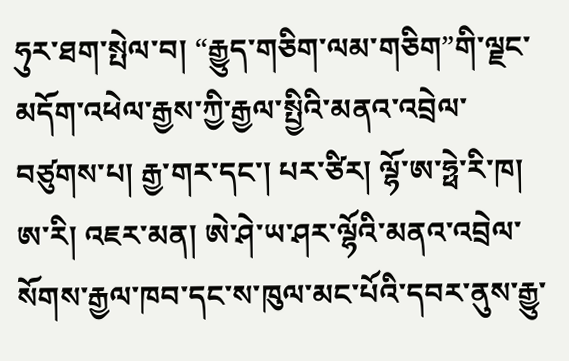ཧུར་ཐག་སྤེལ་བ། “རྒྱུད་གཅིག་ལམ་གཅིག”གི་ལྗང་མདོག་འཕེལ་རྒྱས་ཀྱི་རྒྱལ་སྤྱིའི་མནའ་འབྲེལ་བཙུགས་པ། རྒྱ་གར་དང་། པར་ཙིར། ལྷོ་ཨ་ཧྥེ་རི་ཁ། ཨ་རི། འཇར་མན། ཨེ་ཤེ་ཡ་ཤར་ལྷོའི་མནའ་འབྲེལ་སོགས་རྒྱལ་ཁབ་དང་ས་ཁུལ་མང་པོའི་དབར་ནུས་རྒྱུ་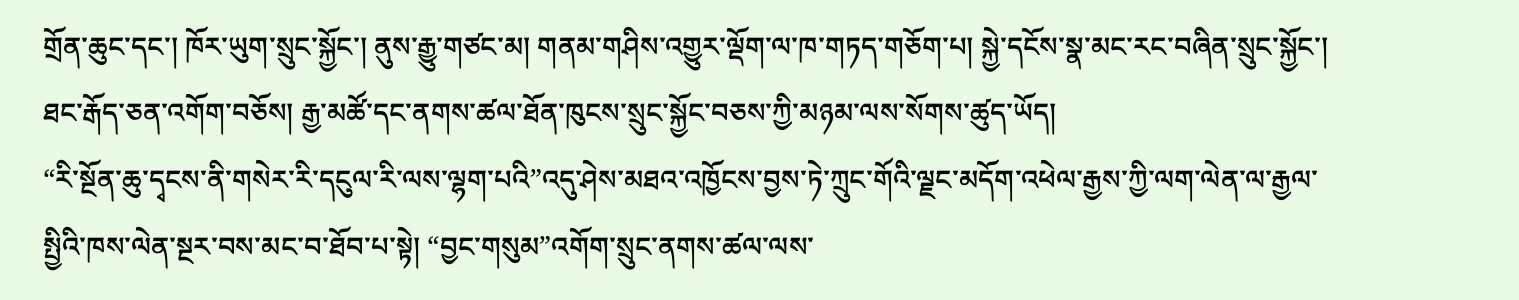གྲོན་ཆུང་དང་། ཁོར་ཡུག་སྲུང་སྐྱོང་། ནུས་རྒྱུ་གཙང་མ། གནམ་གཤིས་འགྱུར་ལྡོག་ལ་ཁ་གཏད་གཅོག་པ། སྐྱེ་དངོས་སྣ་མང་རང་བཞིན་སྲུང་སྐྱོང་། ཐང་རྒོད་ཅན་འགོག་བཅོས། རྒྱ་མཚོ་དང་ནགས་ཚལ་ཐོན་ཁུངས་སྲུང་སྐྱོང་བཅས་ཀྱི་མཉམ་ལས་སོགས་ཚུད་ཡོད།
“རི་སྔོན་ཆུ་དྭངས་ནི་གསེར་རི་དངུལ་རི་ལས་ལྷག་པའི”འདུ་ཤེས་མཐའ་འཁྱོངས་བྱས་ཏེ་ཀྲུང་གོའི་ལྗང་མདོག་འཕེལ་རྒྱས་ཀྱི་ལག་ལེན་ལ་རྒྱལ་སྤྱིའི་ཁས་ལེན་སྔར་བས་མང་བ་ཐོབ་པ་སྟེ། “བྱང་གསུམ”འགོག་སྲུང་ནགས་ཚལ་ལས་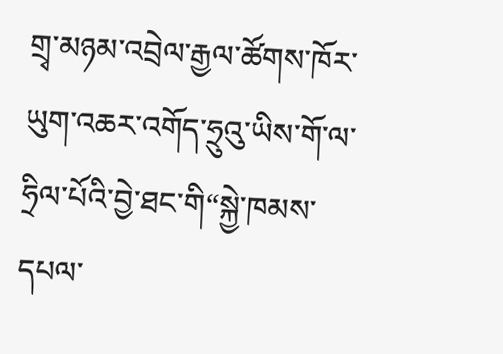གྲྭ་མཉམ་འབྲེལ་རྒྱལ་ཚོགས་ཁོར་ཡུག་འཆར་འགོད་ཧྲུའུ་ཡིས་གོ་ལ་ཧྲིལ་པོའི་བྱེ་ཐང་གི“སྐྱེ་ཁམས་དཔལ་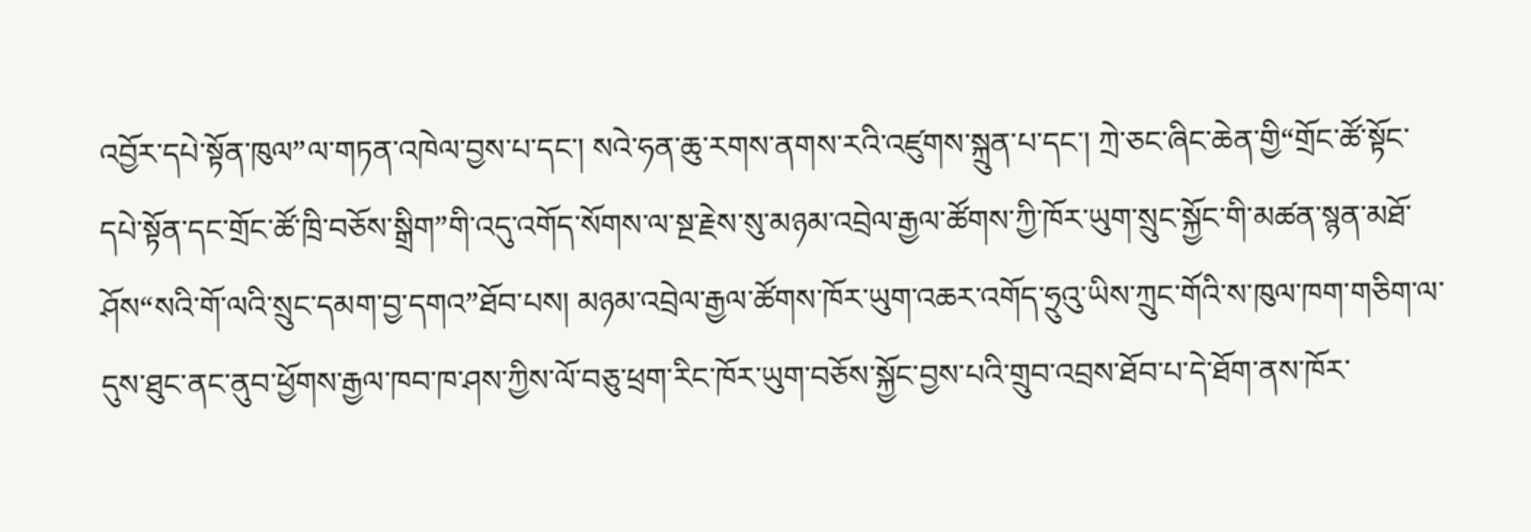འབྱོར་དཔེ་སྟོན་ཁུལ”ལ་གཏན་འཁེལ་བྱས་པ་དང་། སའེ་ཧན་ཆུ་རགས་ནགས་རའི་འཛུགས་སྐྲུན་པ་དང་། ཀྲེ་ཅང་ཞིང་ཆེན་གྱི“གྲོང་ཚོ་སྟོང་དཔེ་སྟོན་དང་གྲོང་ཚོ་ཁྲི་བཅོས་སྒྲིག”གི་འདུ་འགོད་སོགས་ལ་སྔ་རྗེས་སུ་མཉམ་འབྲེལ་རྒྱལ་ཚོགས་ཀྱི་ཁོར་ཡུག་སྲུང་སྐྱོང་གི་མཚན་སྙན་མཐོ་ཤོས“སའི་གོ་ལའི་སྲུང་དམག་བྱ་དགའ”ཐོབ་པས། མཉམ་འབྲེལ་རྒྱལ་ཚོགས་ཁོར་ཡུག་འཆར་འགོད་ཧྲུའུ་ཡིས་ཀྲུང་གོའི་ས་ཁུལ་ཁག་གཅིག་ལ་དུས་ཐུང་ནང་ནུབ་ཕྱོགས་རྒྱལ་ཁབ་ཁ་ཤས་ཀྱིས་ལོ་བཅུ་ཕྲག་རིང་ཁོར་ཡུག་བཅོས་སྐྱོང་བྱས་པའི་གྲུབ་འབྲས་ཐོབ་པ་དེ་ཐོག་ནས་ཁོར་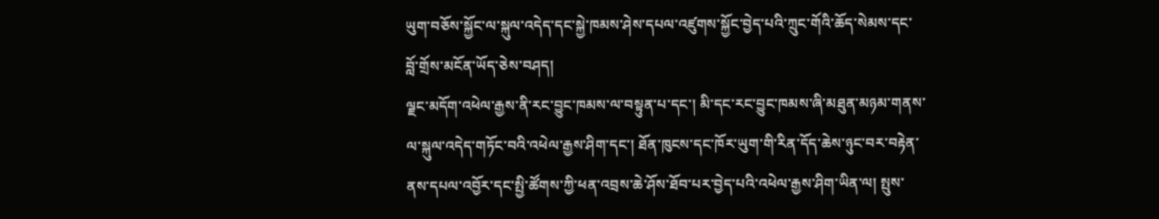ཡུག་བཅོས་སྐྱོང་ལ་སྐུལ་འདེད་དང་སྐྱེ་ཁམས་ཤེས་དཔལ་འཛུགས་སྐྱོང་བྱེད་པའི་ཀྲུང་གོའི་ཆོད་སེམས་དང་བློ་གྲོས་མངོན་ཡོད་ཅེས་བཤད།
ལྗང་མདོག་འཕེལ་རྒྱས་ནི་རང་བྱུང་ཁམས་ལ་བསྟུན་པ་དང་། མི་དང་རང་བྱུང་ཁམས་ཞི་མཐུན་མཉམ་གནས་ལ་སྐུལ་འདེད་གཏོང་བའི་འཕེལ་རྒྱས་ཤིག་དང་། ཐོན་ཁུངས་དང་ཁོར་ཡུག་གི་རིན་དོད་ཆེས་ཉུང་བར་བརྟེན་ནས་དཔལ་འབྱོར་དང་སྤྱི་ཚོགས་ཀྱི་ཕན་འབྲས་ཆེ་ཤོས་ཐོབ་པར་བྱེད་པའི་འཕེལ་རྒྱས་ཤིག་ཡིན་ལ། སྤུས་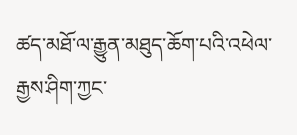ཚད་མཐོ་ལ་རྒྱུན་མཐུད་ཆོག་པའི་འཕེལ་རྒྱས་ཤིག་ཀྱང་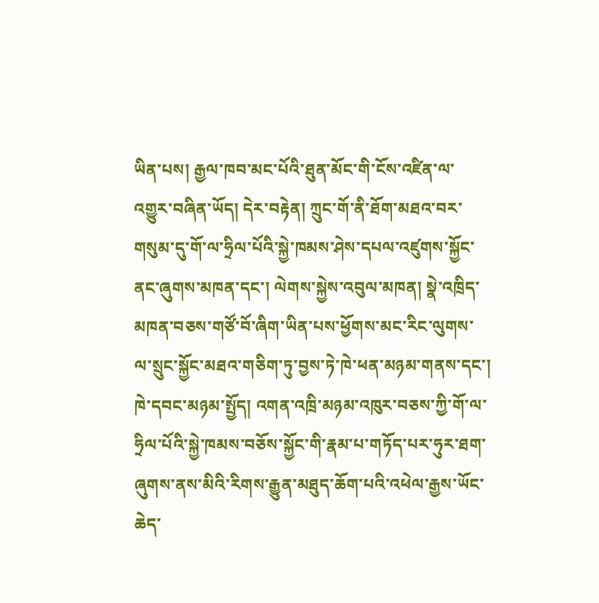ཡིན་པས། རྒྱལ་ཁབ་མང་པོའི་ཐུན་མོང་གི་ངོས་འཛིན་ལ་འགྱུར་བཞིན་ཡོད། དེར་བརྟེན། ཀྲུང་གོ་ནི་ཐོག་མཐའ་བར་གསུམ་དུ་གོ་ལ་ཧྲིལ་པོའི་སྐྱེ་ཁམས་ཤེས་དཔལ་འཛུགས་སྐྱོང་ནང་ཞུགས་མཁན་དང་། ལེགས་སྐྱེས་འབུལ་མཁན། སྣེ་འཁྲིད་མཁན་བཅས་གཙོ་བོ་ཞིག་ཡིན་པས་ཕྱོགས་མང་རིང་ལུགས་ལ་སྲུང་སྐྱོང་མཐའ་གཅིག་ཏུ་བྱས་ཏེ་ཁེ་ཕན་མཉམ་གནས་དང་། ཁེ་དབང་མཉམ་སྤྱོད། འགན་འཁྲི་མཉམ་འཁུར་བཅས་ཀྱི་གོ་ལ་ཧྲིལ་པོའི་སྐྱེ་ཁམས་བཅོས་སྐྱོང་གི་རྣམ་པ་གཏོད་པར་ཧུར་ཐག་ཞུགས་ནས་མིའི་རིགས་རྒྱུན་མཐུད་ཆོག་པའི་འཕེལ་རྒྱས་ཡོང་ཆེད་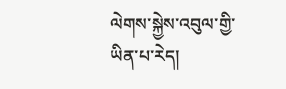ལེགས་སྐྱེས་འབུལ་གྱི་ཡིན་པ་རེད།